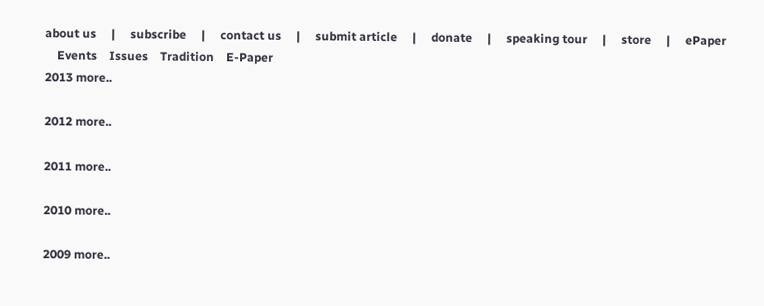about us     |     subscribe     |     contact us     |     submit article     |     donate     |     speaking tour     |     store     |     ePaper
    Events    Issues    Tradition    E-Paper
2013 more..

2012 more..

2011 more..

2010 more..

2009 more..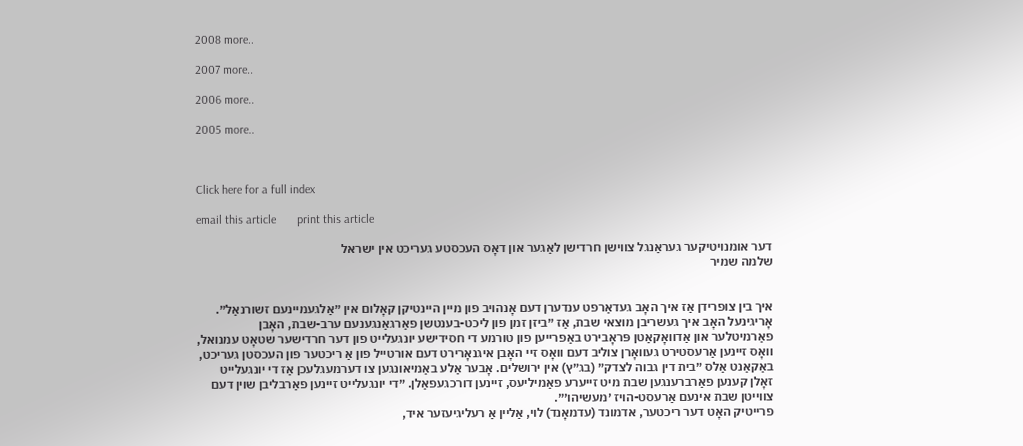2008 more..

2007 more..

2006 more..

2005 more..



Click here for a full index

email this article       print this article

דער אומנויטיקער געראַנגל צווישן חרדישן לאַגער און דאָס העכסטע געריכט אין ישראל
שלמה שמיר


איך בין צופרידן אַז איך האָב געדאַרפט ענדערן דעם אָנהויב פון מיין היינטיקן קאָלום אין ״אַלגעמיינעם זשורנאַל״. אָריגינעל האָב איך געשריבן מוצאי שבת, אַז ״ביזן זמן פון ליכט-בענטשן פאַרגאַנגענעם ערב-שבת, האָבן פאַרמיטלער און אַדוואָקאַטן פּראָבירט באַפרייען פון טורמע די חסידישע יונגעלייט פון דער חרדישער שטאָט עמנואל, וואָס זיינען אַרעסטירט געוואָרן צוליב דעם וואָס זיי האָבן איגנאָרירט דעם אורטייל פון אַ ריכטער פון העכסטן געריכט, באַקאַנט אַלס ״בית דין גבוה לצדק״ (בג״ץ) אין ירושלים. אָבער אַלע באַמיאונגען צו דערמעגלעכן אַז די יונגעלייט זאָלן קענען פאַרברענגען שבת מיט זייערע פאַמיליעס, זיינען דורכגעפאַלן. ״די יונגעלייט זיינען פאַרבליבן שוין דעם צווייטן שבת אינעם אַרעסט-הויז ׳מעשיהו׳״.
פרייטיק האָט דער ריכטער, אדמונד (עדמאָנד) לוי, אַליין אַ רעליגיעזער איד,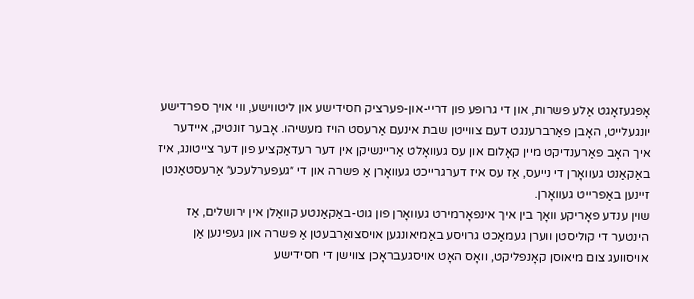אָפּגעזאָגט אַלע פּשרות, און די גרופּע פון דריי-און-פערציק חסידישע און ליטווישע, ווי אויך ספרדישע יונגעלייט, האָבן פאַרברענגט דעם צווייטן שבת אינעם אַרעסט הויז מעשיהו. אָבער זונטיק, איידער איך האָב פאַרענדיקט מיין קאָלום און עס געוואָלט אַריינשיקן אין דער רעדאַקציע פון דער צייטונג, איז באַקאַנט געוואָרן די נייעס, אַז עס איז דערגרייכט געוואָרן אַ פּשרה און די ״געפערלעכע״ אַרעסטאַנטן זיינען באַפרייט געוואָרן.
שוין ענדע פאָריקע וואָך בין איך אינפאָרמירט געוואָרן פון גוט-באַקאַנטע קוואַלן אין ירושלים, אַז הינטער די קוליסטן ווערן געמאַכט גרויסע באַמיאונגען אויסצואַרבעטן אַ פּשרה און געפינען אַן אויסוועג צום מיאוסן קאָנפליקט, וואָס האָט אויסגעבראָכן צווישן די חסידישע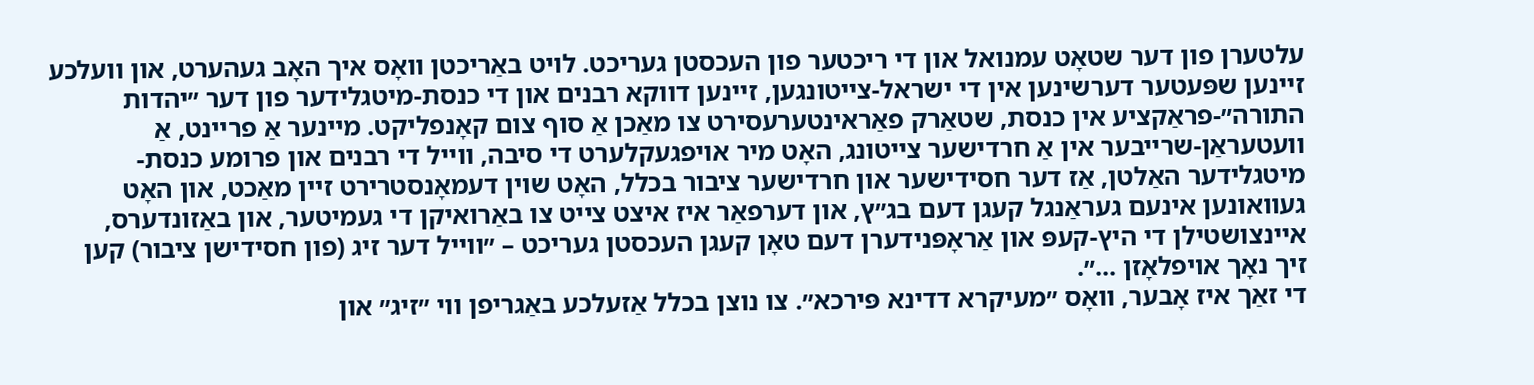עלטערן פון דער שטאָט עמנואל און די ריכטער פון העכסטן געריכט. לויט באַריכטן וואָס איך האָב געהערט, און וועלכע זיינען שפּעטער דערשינען אין די ישראל-צייטונגען, זיינען דווקא רבנים און די כנסת-מיטגלידער פון דער ״יהדות התורה״-פראַקציע אין כנסת, שטאַרק פאַראינטערעסירט צו מאַכן אַ סוף צום קאָנפליקט. מיינער אַ פריינט, אַ וועטעראַן-שרייבער אין אַ חרדישער צייטונג, האָט מיר אויפגעקלערט די סיבה, ווייל די רבנים און פרומע כנסת-מיטגלידער האַלטן, אַז דער חסידישער און חרדישער ציבור בכלל, האָט שוין דעמאָנסטרירט זיין מאַכט, און האָט געוואונען אינעם געראַנגל קעגן דעם בג״ץ, און דערפאַר איז איצט צייט צו באַרואיקן די געמיטער, און באַזונדערס, איינצושטילן די היץ-קעפּ און אַראָפּנידערן דעם טאָן קעגן העכסטן געריכט – ״ווייל דער זיג (פון חסידישן ציבור) קען זיך נאָך אויפלאָזן ...״.
די זאַך איז אָבער, וואָס ״מעיקרא דדינא פּירכא״. צו נוצן בכלל אַזעלכע באַגריפן ווי ״זיג״ און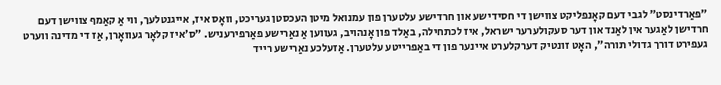״פאַרדינסט״ לגבי דעם קאָנפליקט צווישן די חסידישע און חרדישע עלטערן פון עמנואל מיטן העכסטן געריכט, וואָס איז, אייגנטלעך, ווי אַ קאַמף צווישן דעם חרדישן לאַגער אין לאַנד און דער סעקולערער ישראל, איז לכתחילה, באַלד פון אָנהויב, געווען אַ נאַרישע פאַרפירעניש. ״ס׳איז קלאָר געוואָרן, אַז די מדינה ווערט געפירט דורך גדולי תורה״, האָט זונטיק דערקלערט איינער פון די באַפרייטע עלטערן. אַזעלכע נאַרישע רייד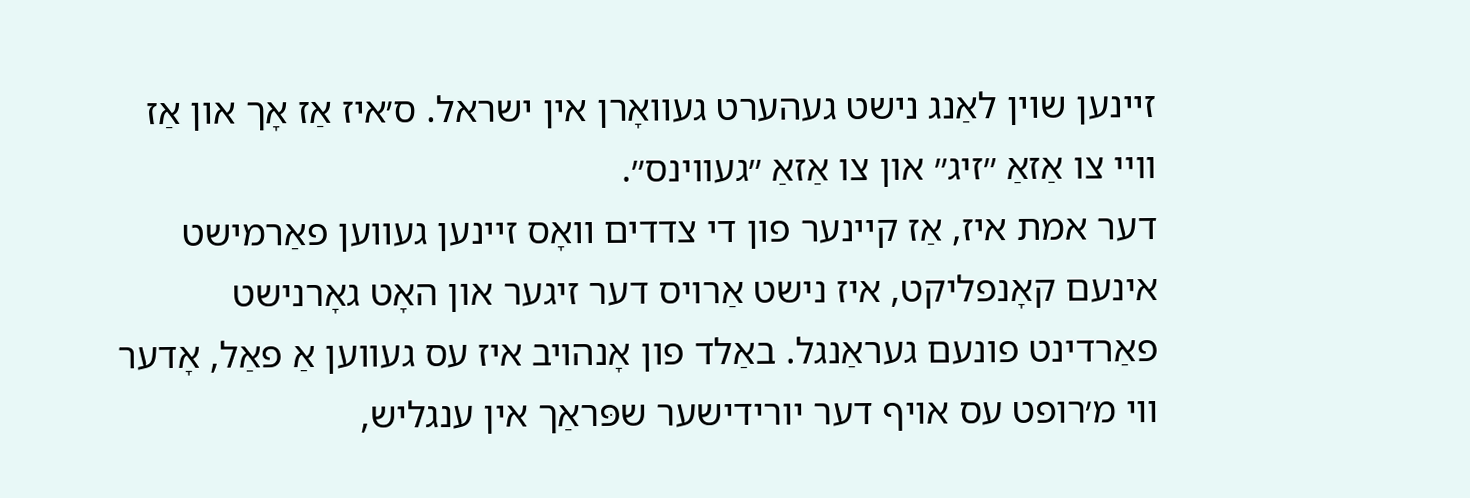זיינען שוין לאַנג נישט געהערט געוואָרן אין ישראל. ס׳איז אַז אָך און אַז וויי צו אַזאַ ״זיג״ און צו אַזאַ ״געווינס״.
דער אמת איז, אַז קיינער פון די צדדים וואָס זיינען געווען פאַרמישט אינעם קאָנפליקט, איז נישט אַרויס דער זיגער און האָט גאָרנישט פאַרדינט פונעם געראַנגל. באַלד פון אָנהויב איז עס געווען אַ פאַל, אָדער ווי מ׳רופט עס אויף דער יורידישער שפּראַך אין ענגליש,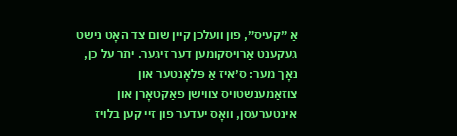אַ ״קעיס״, פון וועלכן קיין שום צד האָט נישט געקענט אַרויסקומען דער זיגער. יתר על כן, נאָך מער: ס׳איז אַ פּלאָנטער און צוזאַמענשטויס צווישן פאַקטאָרן און אינטערעסן, וואָס יעדער פון זיי קען בלויז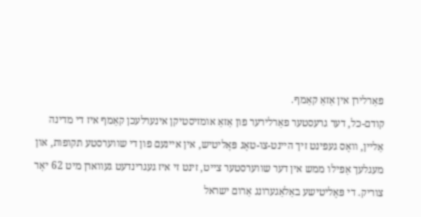פאַרלירן אין אַזאַ קאַמף.
קודם-כל, דער גרעסטער פאַרלירער פון אַזאַ אומזיסטיקן אינערלעכן קאַמף איז די מדינה אַליין, וואָס געפינט זיך היינט-צו-טאָג פּאָליטיש, אין איינעם פון די שווערסטע תקופות, און מעגלעך אַפילו ממש אין דער שווערסטער צייט, זינט זי איז געגרינדעט געווארן מיט 62 יאָר צוריק. די פּאָליטישע באַלאַגערונג אַרום ישראל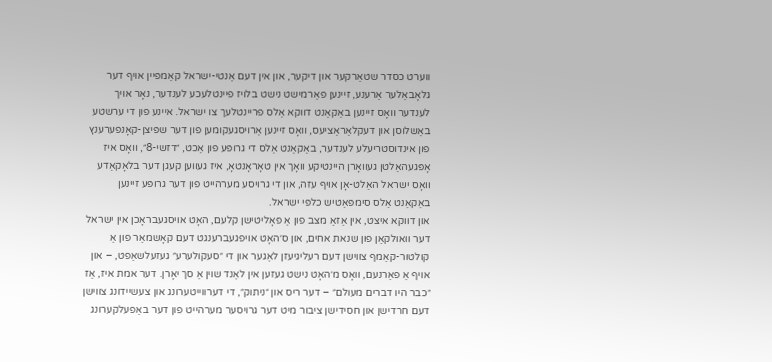ווערט כסדר שטאַרקער און דיקער, און אין דעם אַנטי-ישראל קאַמפּיין אויף דער גלאָבאַלער אַרענע, זיינען פאַרמישט נישט בלויז פיינטלעכע לענדער, נאָר אויך לענדער וואָס זיינען באַקאַנט דווקא אַלס פריינטלעך צו ישראל. איינע פון די ערשטע באַשלוסן און דעקלאַראַציעס, וואָס זיינען אַרויסגעקומען פון דער שפּיצן-קאָנפערענץ פון אינדוסטריעלע לענדער, באַקאַנט אַלס די גרופּע פון אַכט, ״דזשי-8״, וואָס איז אָפּגעהאַלטן געוואָרן היינטיקע וואָך אין טאָראָנטאָ, איז געווען קעגן דער בלאָקאַדע וואָס ישראל האַלט-אָן אויף עזה, און די גרויסע מערהייט פון דער גרופּע זיינען באַקאַנט אַלס סימפּאַטיש כלפּי ישראל.
און דווקא איצט, אין אַזאַ מצב פון אַ פּאָליטישן קלעם, האָט אויסגעבראָכן אין ישראל דער וואולקאַן פון שנאת אחים, און ס׳האָט אויפגעברענגט דעם קאָשמאַר פון אַ קולטור-קאַמף צווישן דעם רעליגיעזן לאַגער און די ״סעקולערע״ געזעלשאַפט, – און אויף אַ פאַרנעם, וואָס מ׳האָט נישט געזען אין לאַנד שוין אַ סך יאָרן. דער אמת איז, אַז ״כבר היו דברים מעולם״ – דער ריס און ״ניתוק״, די דערווייטערונג און צעשיידונג צווישן דעם חרדישן און חסידישן ציבור מיט דער גרויסער מערהייט פון דער באַפעלקערונג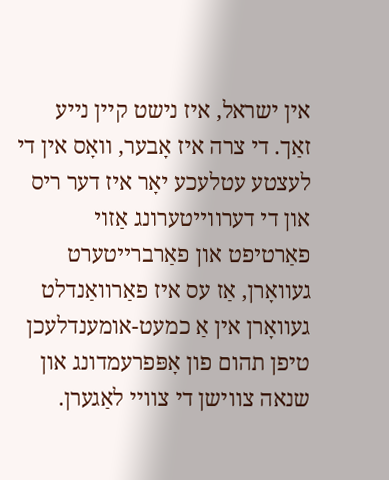אין ישראל, איז נישט קיין נייע זאַך. די צרה איז אָבער, וואָס אין די לעצטע עטלעכע יאָר איז דער ריס און די דערווייטערונג אַזוי פאַרטיפט און פאַרברייטערט געוואָרן, אַז עס איז פאַרוואַנדלט געוואָרן אין אַ כמעט-אומענדלעכן טיפן תהום פון אָפּפרעמדונג און שנאה צווישן די צוויי לאַגערן.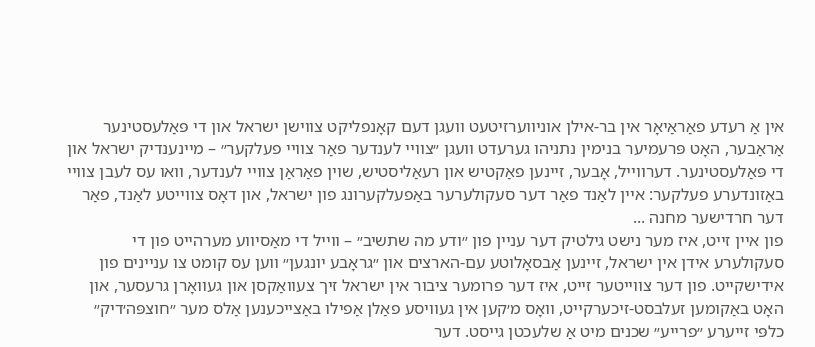אין אַ רעדע פאַראַיאָר אין בר-אילן אוניווערזיטעט וועגן דעם קאָנפליקט צווישן ישראל און די פּאַלעסטינער אַראַבער, האָט פּרעמיער בנימין נתניהו גערעדט וועגן ״צוויי לענדער פאַר צוויי פעלקער״ – מיינענדיק ישראל און די פּאַלעסטינער. דערווייל, אָבער, זיינען פאַקטיש און רעאַליסטיש, שוין פאַראַן צוויי לענדער, וואו עס לעבן צוויי באַזונדערע פעלקער: איין לאַנד פאַר דער סעקולערער באַפעלקערונג פון ישראל, און דאָס צווייטע לאַנד, פאַר דער חרדישער מחנה ...
פון איין זייט, איז מער נישט גילטיק דער עניין פון ״ודע מה שתשיב״ – ווייל די מאַסיווע מערהייט פון די סעקולערע אידן אין ישראל, זיינען אַבסאָלוטע עם-הארצים און ״גראָבע יונגען״ ווען עס קומט צו עניינים פון אידישקייט. פון דער צווייטער זייט, איז דער פרומער ציבור אין ישראל זיך צעוואַקסן און געוואָרן גרעסער, און האָט באַקומען זעלבסט-זיכערקייט, וואָס מ׳קען אין געוויסע פאַלן אַפילו באַצייכענען אַלס מער ״חוצפּה׳דיק״ כלפּי זייערע ״פרייע״ שכנים מיט אַ שלעכטן גייסט. דער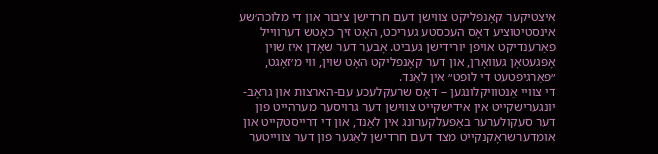איצטיקער קאָנפליקט צווישן דעם חרדישן ציבור און די מלוכה׳שע אינסטיטוציע דאָס העכסטע געריכט, האָט זיך כאָטש דערווייל פאַרענדיקט אויפן יורידישן געביט. אָבער דער שאָדן איז שוין אָפּגעטאָן געוואָרן, און דער קאָנפליקט האָט שוין, ווי מ׳זאָגט, ״פאַרגיפטעט די לופט״ אין לאַנד.
די צוויי אַנטוויקלונגען – דאָס שרעקלעכע עם-הארצות און גראָב-יונגערישקייט אין אידישקייט צווישן דער גרויסער מערהייט פון דער סעקולערער באַפעלקערונג אין לאַנד, און די דרייסטקייט און אומדערשראָקנקייט מצד דעם חרדישן לאַגער פון דער צווייטער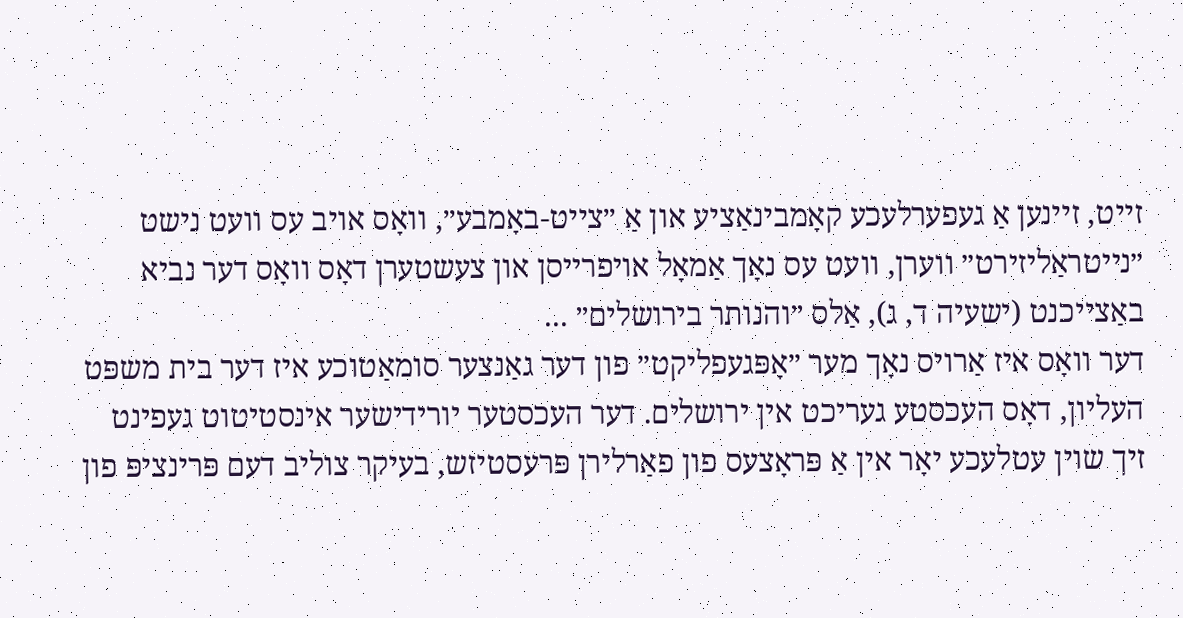זייט, זיינען אַ געפערלעכע קאָמבינאַציע און אַ ״צייט-באָמבע״, וואָס אויב עס וועט נישט ״נייטראַליזירט״ ווערן, וועט עס נאָך אַמאָל אויפרייסן און צעשטערן דאָס וואָס דער נביא באַצייכנט (ישעיה ד, ג), אַלס ״והנותר בירושלים״ ...
דער וואָס איז אַרויס נאָך מער ״אָפּגעפליקט״ פון דער גאַנצער סומאַטוכע איז דער בית משפּט העליון, דאָס העכסטע געריכט אין ירושלים. דער העכסטער יורידישער אינסטיטוט געפינט זיך שוין עטלעכע יאָר אין אַ פּראָצעס פון פאַרלירן פּרעסטיזש, בעיקר צוליב דעם פּרינציפּ פון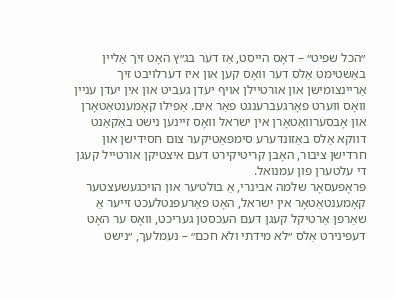״הכל שפיט״ – דאָס הייסט, אַז דער בג״ץ האָט זיך אַליין באַשטימט אַלס דער וואָס קען און איז דערלויבט זיך אַריינצומישן און אורטיילן אויף יעדן געביט און אין יעדן עניין וואָס ווערט פאָרגעברענגט פאַר אים. אַפילו קאָמענטאַטאָרן און אָבסערוואַטאָרן אין ישראל וואָס זיינען נישט באַקאַנט דווקא אַלס באַזונדערע סימפּאַטיקער צום חסידישן און חרדישן ציבור, האָבן קריטיקירט דעם איצטיקן אורטייל קעגן די עלטערן פון עמנואל.
פּראָפעסאָר שלמה אבינרי, אַ בולט׳ער און הויכגעשעצטער קאָמענטאַטאָר אין ישראל, האָט פאַרעפנטלעכט זייער אַ שאַרפן אַרטיקל קעגן דעם העכסטן געריכט, וואָס ער האָט דעפינירט אַלס ״לא מידתי ולא חכם״ – נעמלעך, ״נישט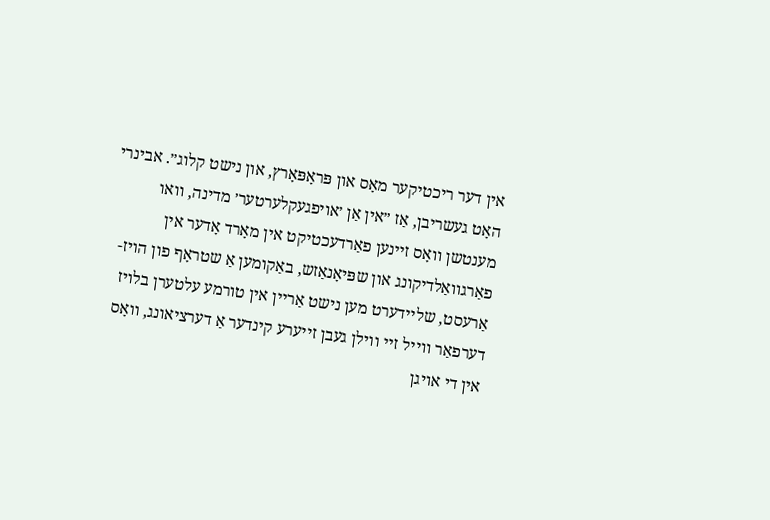אין דער ריכטיקער מאָס און פּראָפּאָרץ, און נישט קלוג״. אבינרי האָט געשריבן, אַז ״אין אַן ׳אויפגעקלערטער׳ מדינה, וואו מענטשן וואָס זיינען פאַרדעכטיקט אין מאָרד אָדער אין פאַרגוואַלדיקונג און שפּיאָנאַזש, באַקומען אַ שטראָף פון הויז-אַרעסט, שליידערט מען נישט אַריין אין טורמע עלטערן בלויז דערפאַר ווייל זיי ווילן געבן זייערע קינדער אַ דערציאונג, וואָס אין די אויגן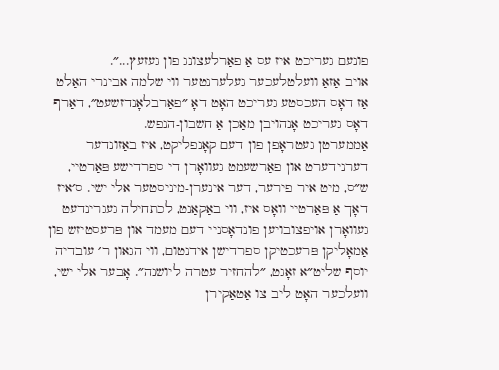פונעם געריכט איז עס אַ פאַרלעצונג פון געזעץ...״.
אויב אַזאַ וועלטלעכער געלערנטער ווי שלמה אבינרי האַלט אַז דאָס העכסטע געריכט האָט דאָ ״פאַרבלאָנדזשעט״, דאַרף דאָס געריכט אָנהויבן מאַכן אַ חשבון-הנפש.
אַממערטן געטראָפן פון דעם קאָנפליקט, איז באַזונדער דערנידערט און פאַרשעמט געוואָרן די ספרדישע פּאַרטיי, ש״ס, מיט איר פירער, דער אינערן-מיניסטער אלי ישי. ס׳איז דאָך אַ פּאַרטיי וואָס איז, ווי באַקאַנט, לכתחילה געגרינדעט געוואָרן אויפצובויען פונדאָסניי דעם מעמד און פּרעסטיזש פון אַמאָליקן פּרעכטיקן ספרדישן אידנטום, ווי הגאון ר׳ עובדיה יוסף שליט״א זאָגט, ״להחזיר עטרה ליושנה״. אָבער אלי ישי, וועלכער האָט ליב צו אַטאַקירן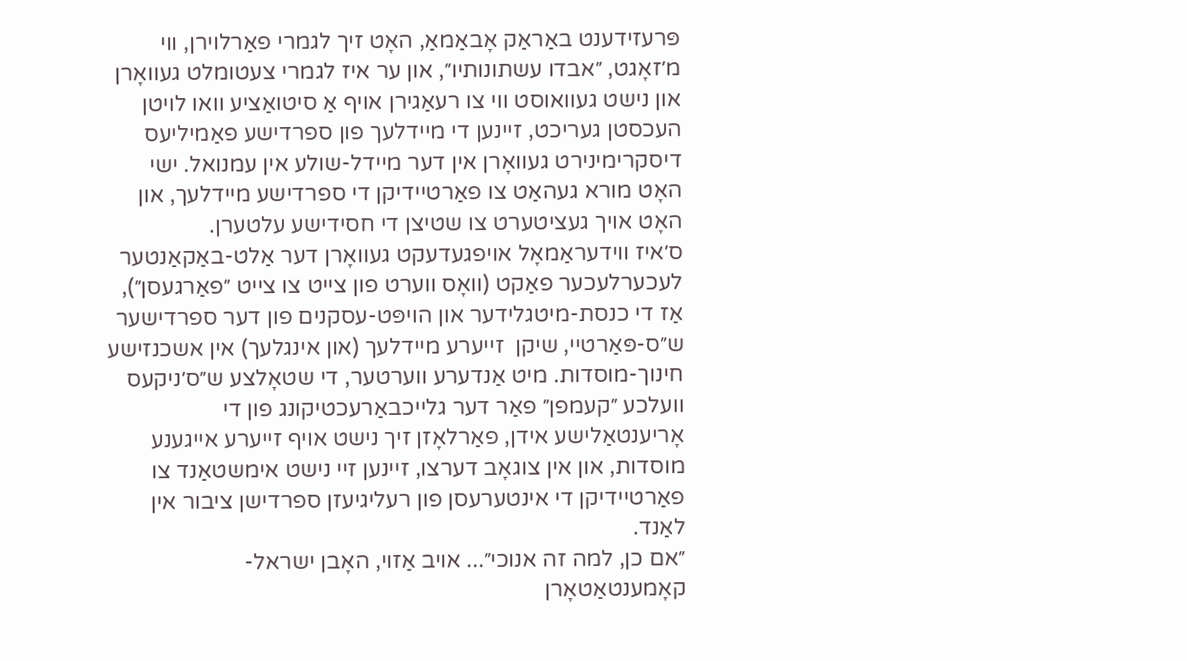פּרעזידענט באַראַק אָבאַמאַ, האָט זיך לגמרי פאַרלוירן, ווי מ׳זאָגט, ״אבדו עשתונותיו״, און ער איז לגמרי צעטומלט געוואָרן און נישט געוואוסט ווי צו רעאַגירן אויף אַ סיטואַציע וואו לויטן העכסטן געריכט, זיינען די מיידלעך פון ספרדישע פאַמיליעס דיסקרימינירט געוואָרן אין דער מיידל-שולע אין עמנואל. ישי האָט מורא געהאַט צו פאַרטיידיקן די ספרדישע מיידלעך, און האָט אויך געציטערט צו שטיצן די חסידישע עלטערן.
ס׳איז ווידעראַמאָל אויפגעדעקט געוואָרן דער אַלט-באַקאַנטער לעכערלעכער פאַקט (וואָס ווערט פון צייט צו צייט ״פאַרגעסן״), אַז די כנסת-מיטגלידער און הויפּט-עסקנים פון דער ספרדישער ש״ס-פּאַרטיי, שיקן  זייערע מיידלעך (און אינגלעך) אין אשכנזישע חינוך-מוסדות. מיט אַנדערע ווערטער, די שטאָלצע ש״ס׳ניקעס וועלכע ״קעמפן״ פאַר דער גלייכבאַרעכטיקונג פון די אָריענטאַלישע אידן, פאַרלאָזן זיך נישט אויף זייערע אייגענע מוסדות, און אין צוגאָב דערצו, זיינען זיי נישט אימשטאַנד צו פאַרטיידיקן די אינטערעסן פון רעליגיעזן ספרדישן ציבור אין לאַנד.
״אם כן, למה זה אנוכי״... אויב אַזוי, האָבן ישראל-קאָמענטאַטאָרן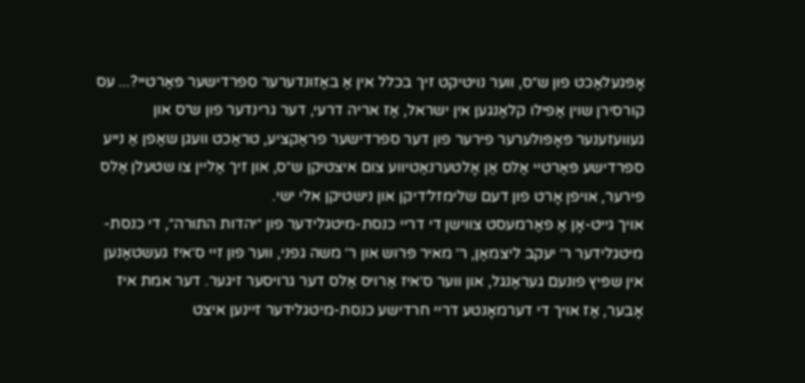אָפּגעלאַכט פון ש״ס, ווער נויטיקט זיך בכלל אין אַ באַזונדערער ספרדישער פּאַרטיי?... עס קורסירן שוין אַפילו קלאַנגען אין ישראל, אַז אריה דרעי, דער גרינדער פון ש״ס און געוועזענער פּאָפּולערער פירער פון דער ספרדישער פראַקציע, טראַכט וועגן שאַפן אַ נייע ספרדישע פּאַרטיי אַלס אַן אָלטערנאַטיווע צום איצטיקן ש״ס, און זיך אַליין צו שטעלן אַלס פירער, אויפן אָרט פון דעם שלימזל׳דיקן און נישטיקן אלי ישי.
אויך גייט-אָן אַ פאַרמעסט צווישן די דריי כנסת-מיטגלידער פון ״יהדות התורה״, די כנסת-מיטגלידער ר׳ יעקב ליצמאַן, ר׳ מאיר פּרוש און ר׳ משה גפני, ווער פון זיי ס׳איז געשטאַנען אין שפּיץ פונעם געראַנגל, און ווער ס׳איז אַרויס אַלס דער גרויסער זיגער. דער אמת איז אָבער, אַז אויך די דערמאָנטע דריי חרדישע כנסת-מיטגלידער זיינען איצט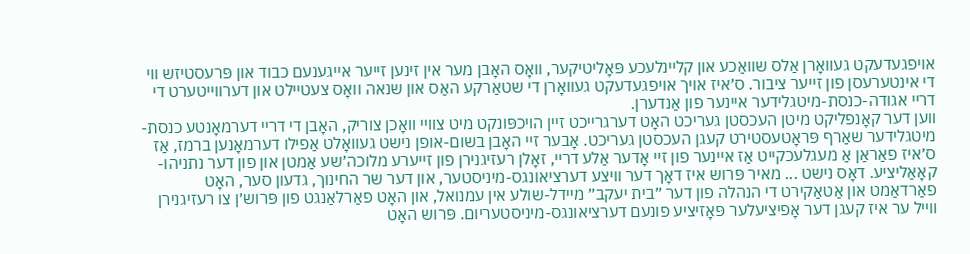אויפגעדעקט געוואָרן אַלס שוואַכע און קליינלעכע פּאָליטיקער, וואָס האָבן מער אין זינען זייער אייגענעם כבוד און פּרעסטיזש ווי די אינטערעסן פון זייער ציבור. ס׳איז אויך אויפגעדעקט געוואָרן די שטאַרקע האַס און שנאה וואָס צעטיילט און דערווייטערט די דריי אגודה-כנסת-מיטגלידער איינער פון אַנדערן.
ווען דער קאָנפליקט מיטן העכסטן געריכט האָט דערגרייכט זיין הויכפּונקט מיט צוויי וואָכן צוריק, האָבן די דריי דערמאָנטע כנסת-מיטגלידער שאַרף פּראָטעסטירט קעגן העכסטן געריכט. אָבער זיי האָבן בשום-אופן נישט געוואָלט אַפילו דערמאָנען ברמז, אַז ס׳איז פאַראַן אַ מעגלעכקייט אַז איינער פון זיי אָדער אַלע דריי, זאָלן רעזיגנירן פון זייערע מלוכה׳שע אַמטן און פון דער נתניהו-קאָאַליציע. דאָס נישט ... מאיר פּרוש איז דאָך דער וויצע דערציאונגס-מיניסטער, און דער שר החינוך, גדעון סער, האָט פאַרדאַמט און אַטאַקירט די הנהלה פון דער ״בית יעקב״ מיידל-שולע אין עמנואל, און האָט פאַרלאַנגט פון פּרוש׳ן צו רעזיגנירן ווייל ער איז קעגן דער אָפיציעלער פּאָזיציע פונעם דערציאונגס-מיניסטעריום. פּרוש האָט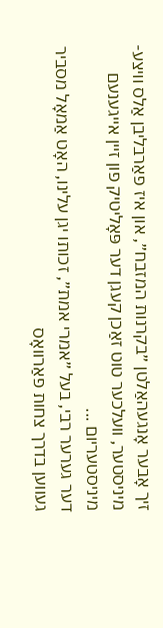זיך אָבער אָנגעהאַלטן ״בקרנות המזבח״, און איז פאַרבליבן אַלס וויצע-מיניסטער, וועלכער טוט זאַכן קעגן דער פּאָליטיק פון זיין אייגענעם מיניסטעריום ...
דער גערער רבי, בעל ״אמרי אמת״, זכותו יגן עלינו, האָט אַמאָל מסביר געווען בדרך צחות פאַרוואָס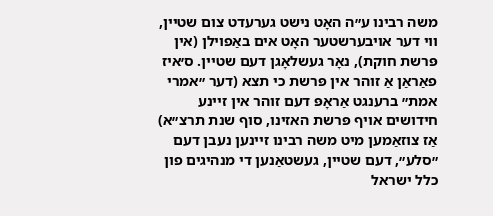משה רבינו ע״ה האָט נישט גערעדט צום שטיין, ווי דער אויבערשטער האָט אים באַפוילן (אין פּרשת חוקת), נאָר געשלאָגן דעם שטיין. ס׳איז פאַראַן אַ זוהר אין פּרשת כי תצא (דער ״אמרי אמת״ ברענגט אַראָפּ דעם זוהר אין זיינע חידושים אויף פּרשת האזינו, סוף שנת תרצ״א) אַז צוזאַמען מיט משה רבינו זיינען נעבן דעם ״סלע״, דעם שטיין, געשטאַנען די מנהיגים פון כלל ישראל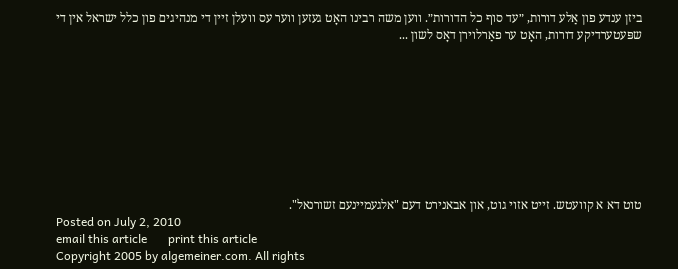ביזן ענדע פון אַלע דורות, ״עד סוף כל הדורות״. ווען משה רבינו האָט געזען ווער עס וועלן זיין די מנהיגים פון כלל ישראל אין די שפּעטערדיקע דורות, האָט ער פאַרלוירן דאָס לשון ...









טוט דא א קוועטש. זייט אזוי גוט, און אבאנירט דעם "אלגעמיינעם זשורנאל".
Posted on July 2, 2010
email this article       print this article
Copyright 2005 by algemeiner.com. All rights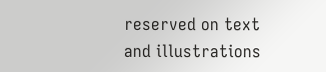reserved on text and illustrations